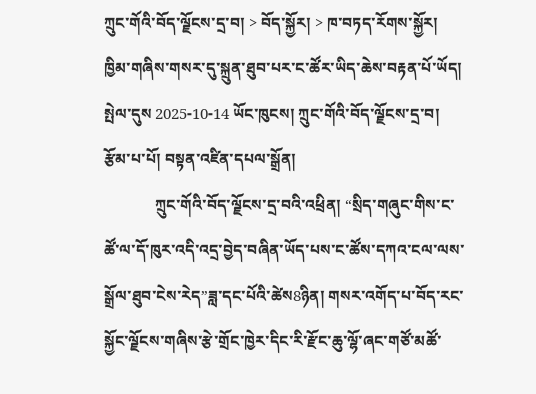ཀྲུང་གོའི་བོད་ལྗོངས་དྲ་བ། > བོད་སྐྱོར། > ཁ་བཏད་རོགས་སྐྱོར།
ཁྱིམ་གཞིས་གསར་དུ་སྐྲུན་ཐུབ་པར་ང་ཚོར་ཡིད་ཆེས་བརྟན་པོ་ཡོད།
སྤེལ་དུས 2025-10-14 ཡོང་ཁུངས། ཀྲུང་གོའི་བོད་ལྗོངས་དྲ་བ། རྩོམ་པ་པོ། བསྟན་འཛིན་དཔལ་སྒྲོན།
             ཀྲུང་གོའི་བོད་ལྗོངས་དྲ་བའི་འཕྲིན། “སྲིད་གཞུང་གིས་ང་ཚོ་ལ་དོ་ཁུར་འདི་འདྲ་བྱེད་བཞིན་ཡོད་པས་ང་ཚོས་དཀའ་ངལ་ལས་སྒྲོལ་ཐུབ་ངེས་རེད”ཟླ་དང་པོའི་ཚེས8ཉིན། གསར་འགོད་པ་བོད་རང་སྐྱོང་ལྗོངས་གཞིས་རྩེ་གྲོང་ཁྱེར་དིང་རི་རྫོང་ཆུ་ལྷོ་ཞང་གཙོ་མཚོ་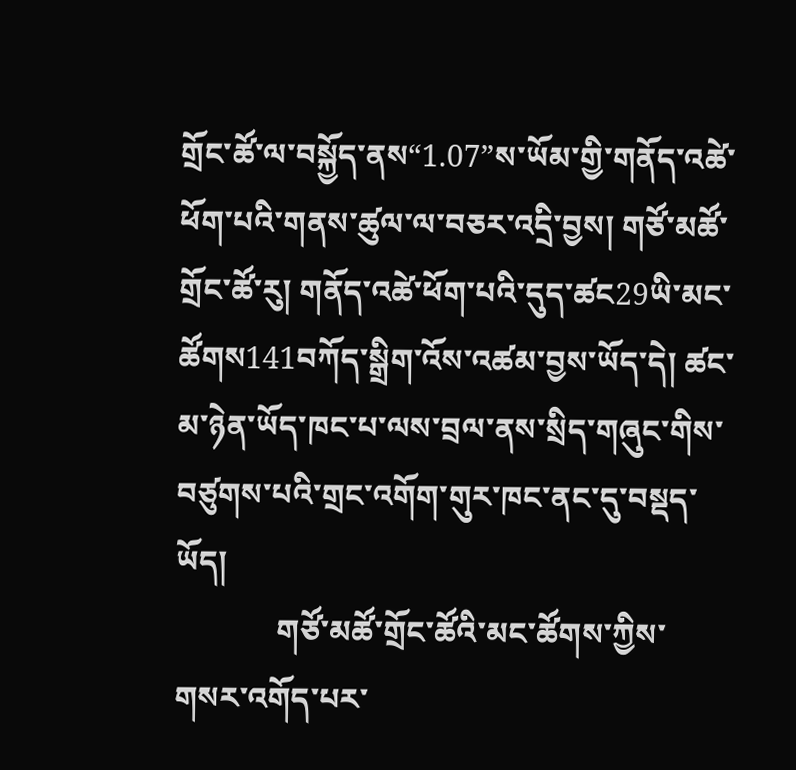གྲོང་ཚོ་ལ་བསྐྱོད་ནས“1.07”ས་ཡོམ་གྱི་གནོད་འཚེ་ཕོག་པའི་གནས་ཚུལ་ལ་བཅར་འདྲི་བྱས། གཙོ་མཚོ་གྲོང་ཚོ་རུ། གནོད་འཚེ་ཕོག་པའི་དུད་ཚང29ཡི་མང་ཚོགས141བཀོད་སྒྲིག་འོས་འཚམ་བྱས་ཡོད་དེ། ཚང་མ་ཉེན་ཡོད་ཁང་པ་ལས་བྲལ་ནས་སྲིད་གཞུང་གིས་བཙུགས་པའི་གྲང་འགོག་གུར་ཁང་ནང་དུ་བསྡད་ཡོད།
             གཙོ་མཚོ་གྲོང་ཚོའི་མང་ཚོགས་ཀྱིས་གསར་འགོད་པར་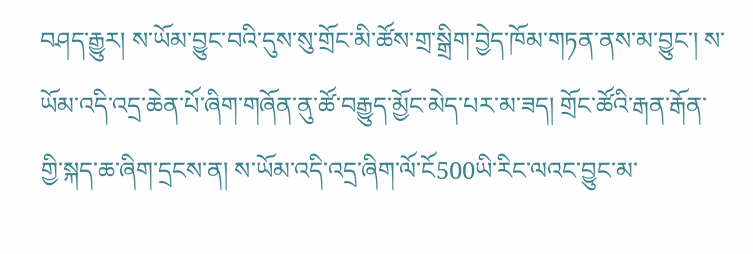བཤད་རྒྱུར། ས་ཡོམ་བྱུང་བའི་དུས་སུ་གྲོང་མི་ཚོས་གྲ་སྒྲིག་བྱེད་ཁོམ་གཏན་ནས་མ་བྱུང་། ས་ཡོམ་འདི་འདྲ་ཆེན་པོ་ཞིག་གཞོན་ནུ་ཚོ་བརྒྱུད་མྱོང་མེད་པར་མ་ཟད། གྲོང་ཚོའི་རྒན་རྒོན་གྱི་སྐད་ཆ་ཞིག་དྲངས་ན། ས་ཡོམ་འདི་འདྲ་ཞིག་ལོ་ངོ500ཡི་རིང་ལའང་བྱུང་མ་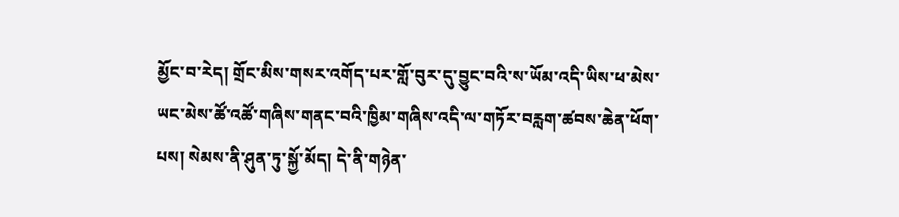མྱོང་བ་རེད། གྲོང་མིས་གསར་འགོད་པར་གློ་བུར་དུ་བྱུང་བའི་ས་ཡོམ་འདི་ཡིས་ཕ་མེས་ཡང་མེས་ཚོ་འཚོ་གཞིས་གནང་བའི་ཁྱིམ་གཞིས་འདི་ལ་གཏོར་བརླག་ཚབས་ཆེན་ཕོག་པས། སེམས་ནི་ཤུན་ཏུ་སྐྱོ་མོད། དེ་ནི་གཉེན་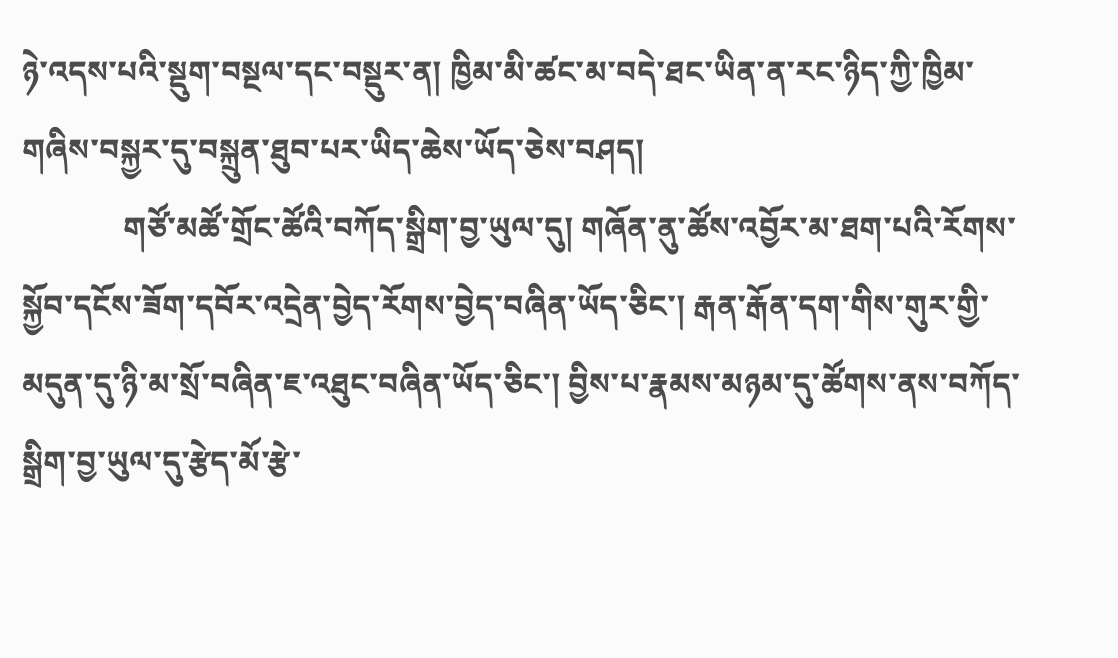ཉེ་འདས་པའི་སྡུག་བསྔལ་དང་བསྡུར་ན། ཁྱིམ་མི་ཚང་མ་བདེ་ཐང་ཡིན་ན་རང་ཉིད་ཀྱི་ཁྱིམ་གཞིས་བསྐྱར་དུ་བསྐྲུན་ཐུབ་པར་ཡིད་ཆེས་ཡོད་ཅེས་བཤད།
             གཙོ་མཚོ་གྲོང་ཚོའི་བཀོད་སྒྲིག་བྱ་ཡུལ་དུ། གཞོན་ནུ་ཚོས་འབྱོར་མ་ཐག་པའི་རོགས་སྐྱོབ་དངོས་ཟོག་དབོར་འདྲེན་བྱེད་རོགས་བྱེད་བཞིན་ཡོད་ཅིང་། རྒན་རྒོན་དག་གིས་གུར་གྱི་མདུན་དུ་ཉི་མ་སྲོ་བཞིན་ཇ་འཐུང་བཞིན་ཡོད་ཅིང་། བྱིས་པ་རྣམས་མཉམ་དུ་ཚོགས་ནས་བཀོད་སྒྲིག་བྱ་ཡུལ་དུ་རྩེད་མོ་རྩེ་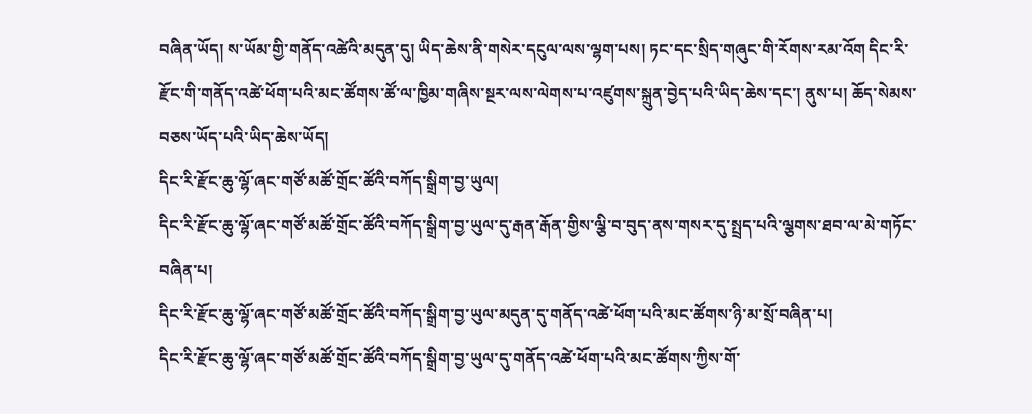བཞིན་ཡོད། ས་ཡོམ་གྱི་གནོད་འཚེའི་མདུན་དུ། ཡིད་ཆེས་ནི་གསེར་དངུལ་ལས་ལྷག་པས། ཏང་དང་སྲིད་གཞུང་གི་རོགས་རམ་འོག དིང་རི་རྫོང་གི་གནོད་འཚེ་ཕོག་པའི་མང་ཚོགས་ཚོ་ལ་ཁྱིམ་གཞིས་སྔར་ལས་ལེགས་པ་འཛུགས་སྐྲུན་བྱེད་པའི་ཡིད་ཆེས་དང་། ནུས་པ། ཆོད་སེམས་བཅས་ཡོད་པའི་ཡིད་ཆེས་ཡོད།
དིང་རི་རྫོང་ཆུ་ལྷོ་ཞང་གཙོ་མཚོ་གྲོང་ཚོའི་བཀོད་སྒྲིག་བྱ་ཡུལ།
དིང་རི་རྫོང་ཆུ་ལྷོ་ཞང་གཙོ་མཚོ་གྲོང་ཚོའི་བཀོད་སྒྲིག་བྱ་ཡུལ་དུ་རྒན་རྒོན་གྱིས་ལྕི་བ་བུད་ནས་གསར་དུ་སྤྲད་པའི་ལྕགས་ཐབ་ལ་མེ་གཏོང་བཞིན་པ།
དིང་རི་རྫོང་ཆུ་ལྷོ་ཞང་གཙོ་མཚོ་གྲོང་ཚོའི་བཀོད་སྒྲིག་བྱ་ཡུལ་མདུན་དུ་གནོད་འཚེ་ཕོག་པའི་མང་ཚོགས་ཉི་མ་སྲོ་བཞིན་པ།
དིང་རི་རྫོང་ཆུ་ལྷོ་ཞང་གཙོ་མཚོ་གྲོང་ཚོའི་བཀོད་སྒྲིག་བྱ་ཡུལ་དུ་གནོད་འཚེ་ཕོག་པའི་མང་ཚོགས་ཀྱིས་གོ་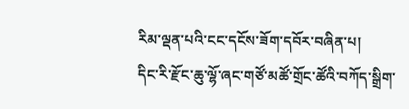རིམ་ལྡན་པའི་ངང་དངོས་ཟོག་དབོར་བཞིན་པ།
དིང་རི་རྫོང་ཆུ་ལྷོ་ཞང་གཙོ་མཚོ་གྲོང་ཚོའི་བཀོད་སྒྲིག་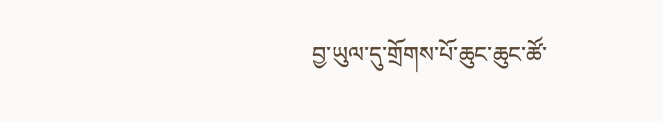བྱ་ཡུལ་དུ་གྲོགས་པོ་ཆུང་ཆུང་ཚོ་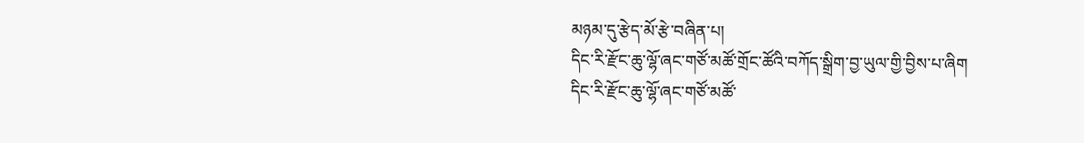མཉམ་དུ་རྩེད་མོ་རྩེ་བཞིན་པ།
དིང་རི་རྫོང་ཆུ་ལྷོ་ཞང་གཙོ་མཚོ་གྲོང་ཚོའི་བཀོད་སྒྲིག་བྱ་ཡུལ་གྱི་བྱིས་པ་ཞིག
དིང་རི་རྫོང་ཆུ་ལྷོ་ཞང་གཙོ་མཚོ་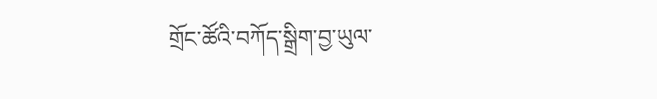གྲོང་ཚོའི་བཀོད་སྒྲིག་བྱ་ཡུལ་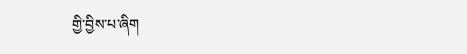གྱི་བྱིས་པ་ཞིག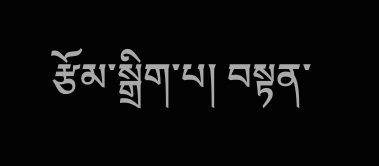རྩོམ་སྒྲིག་པ། བསྟན་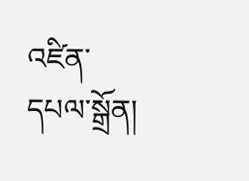འཛིན་དཔལ་སྒྲོན།